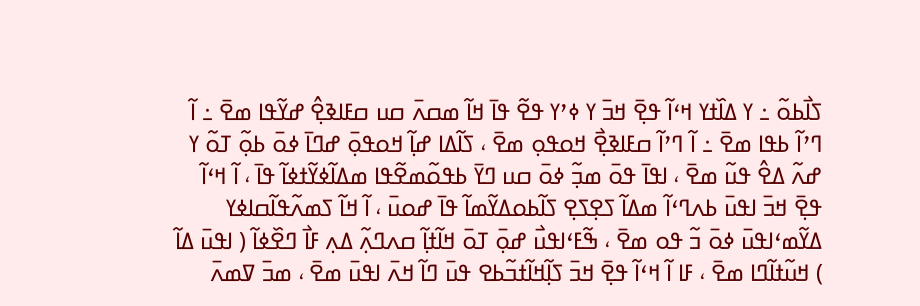ߖߊ߯ߕߋ߬ ߸ ߌ ߡߊ߰ߙߌ ߞߵߊ߬ ߟߐ߲߫ ߞߏ߫ ߌ ߦߴߌ ߟߐ߬ ߟߊ߫ ߞߊ߬ ߘߛߍ߫ ߛߎ ߛߓߊߢߐ߲߮ ߝߌ߬ߟߊ ߘߐ߫ ߸ ߊ߬ ߣߴߊ߬ ߕߟߊ ߘߐ߫ ߸ ߊ߬ ߣߴߊ߬ ߛߓߊߢߐ߲߯ ߞߋߟߋ߲ ߘߐ߫ ، ߖߊ߬ߡߊ ߝߊ߲߬ ߞߋߟߋ߲߫ ߝߣߊ߫ ߦߋ߫ ߕߋ߲߬ ߠߋ߬ ߌ ߝߍ߬ ߡߐ߮ ߟߎ߬ ߘߐ߫ ، ߊߟߊ߫ ߟߋ߫ ߘߏ߲߬ ߦߋ߫ ߛߎ ߣߌ߫ ߕߟߋ߬ߘߐ߬ߟߊ ߘߡߊ߬ߦߌ߬ߙߦߊ߬ ߟߊ߫ ، ߊ߬ ߞߵߊ߬ ߟߐ߲߫ ߞߏ߫ ߊߟߎ߫ ߕߍߣߵߊ߬ ߘߡߊ߬ ߖߐ߲ߖߐ߲ ߖߊ߬ߕߋߡߌ߬ߘߊ߬ ߟߊ߫ ߝߋߎ߫ ، ߊ߬ ߞߊ߬ ߖߘߍ߬ߟߊ߬ߛߊߦߌ ߡߌ߬ߘߵߊߟߎ߫ ߦߋ߫ ߏ߬ ߟߋ ߘߐ߫ ، ߒ߬ߓߵߊߟߎ߯ ߝߋ߲߫ ߠߋ߫ ߞߊ߬ߙߊ߲߬ ߛߍߣߍ߲߬ ߡߍ߲ ߓߊ߯ ߣߐ߰ߦߊ߬ ( ߊߟߎ߫ ߡߊ߬ ) ߞߎ߬ߙߊ߬ߣߊ ߘߐ߫ ، ߓߊ ߊ߬ ߞߵߊ߬ ߟߐ߲߫ ߞߏ߫ ߖߊ߲߬ߞߊ߬ߙߏ߬ߕߐ ߟߎ߫ ߣߊ߬ ߞߍ߫ ߊߟߎ߫ ߘߐ߫ ، ߘߏ߫ ߜߘߍ߫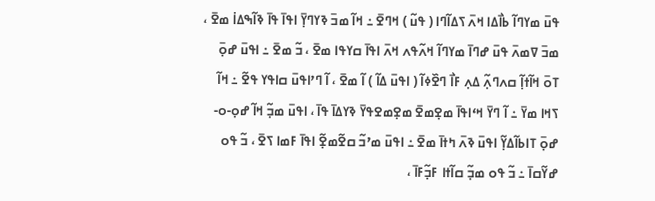ߟߎ߫ ߘߌߣߊ߬ ߕߊ߯ߡߊ ߞߍ߫ ߖߡߊ߬ߣߊ ( ߟߎ߬ ) ߞߣߐ߫ ߸ ߞߊ߬ ߘߏ߫ ߢߌߣߌ߲߫ ߊߟߊ߫ ߟߊ߫ ߢߊ߬ߒߡߊ߭ ߘߐ߫ ، ߘߏ߫ ߜߘߍ߫ ߟߎ߫ ߝߣߊ߫ ߘߌߣߊ߬ ߞߍ߬ߟߍ ߞߍ߫ ߊߟߊ߫ ߛߌߟߊ ߘߐ߫ ، ߏ߬ ߘߐ߫ ߸ ߊߟߎ߫ ߝߋ߲߫ ߠߋ߫ ߞߊ߬ߙߊ߲߬ ߛߍߣߍ߲߬ ߡߍ߲ ߓߊ߯ ߣߐ߰ߦߊ߬ ( ߊߟߎ߫ ߡߊ߬ ) ߊ߬ ߘߐ߫ ، ߊ߬ ߣߴߊߟߎ߫ ߛߊߟߌ ߟߐ߬ ߸ ߞߊ߬ ߖߞߊ ߘߌ߫ ߸ ߊ߬ ߣߌ߫ ߞߵߊߟߊ߫ ߘߐ߲ߘߐ߫ ߘߐ߲ߘߐߟߌ߫ ߢߌߡߊ߫ ߟߊ߫ ، ߊߟߎ߫ ߘߏ߲߬ ߞߊ߬ ߝߋ߲-ߋ-ߝߋ߲߫ ߠߊߕߊ߬ߡߌ߲߬ ߊߟߎ߫ ߢߍ߫ ߤߙߊ߫ ߘߐ߫ ߸ ߊߟߎ߫ ߘߴߏ߬ ߛߐ߬ߘߐ߲߬ ߊߟߊ߫ ߓߘߊ ߖߐ߫ ، ߏ߬ ߟߋ ߝߌ߬ߛߊ߫ ߸ ߏ߬ ߟߋ ߘߏ߲߬ ߛߊ߬ߙߊ ߓߏ߲߬ߓߊ߫ ،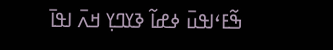ߒ߬ߓߵߊߟߎ߫ ߦߝߊ߬ ߢߌߣߌ߲ ߞߍ߫ ߊߟߊ߫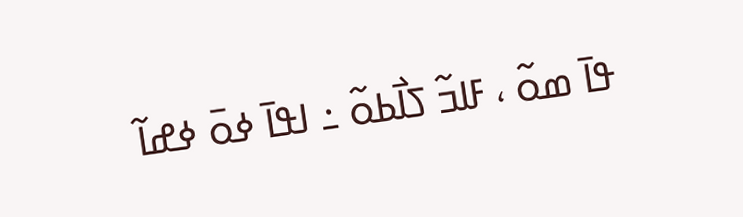ߟߊ߫ ߘߋ߬ ، ߓߊߏ߬ ߖߊ߯ߕߋ߬ ߸ ߊߟߊ߫ ߦߋ߫ ߦߝߊ߬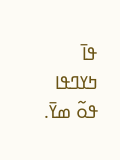ߟߊ߫ ߤߌߣߟߊ ߟߋ߬ ߘߌ߫.